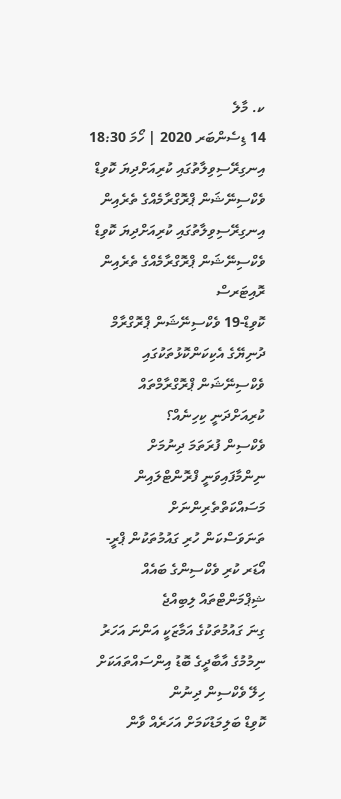ކ. މާލެ
14 ޑިސެންބަރ 2020 | ހޯމަ 18:30
އިނގިރޭސިވިލާތުގައި ކުރިއަށްދިޔަ ކޮވިޑް ވެކްސިނޭޝަން ޕްރޮގްރާމެއްގެ ތެރެއިން
އިނގިރޭސިވިލާތުގައި ކުރިއަށްދިޔަ ކޮވިޑް ވެކްސިނޭޝަން ޕްރޮގްރާމެއްގެ ތެރެއިން
ރޮއިޓަރސް
ކޮވިޑް-19 ވެކްސިނޭޝަން ޕްރޮގްރާމް
ދުނިޔޭގެ އެކިކަންކޮޅުތަކުގައި ވެކްސިނޭޝަން ޕްރޮގްރާމްތައް ކުރިއަށްދަނީ ކިހިނެއް؟
ވެކްސިން ފުރަތަމަ ދިނުމަށް ނިންމާފައިވަނީ ފްރޮންޓްލައިން މަސައްކަތްތެރިންނަށް
ތަނަވަސްކަން ހުރި ގައުމުތަކުން ޕްރީ-އޯޑަރ ކުރި ވެކްސިންގެ ބައެއް ޝިޕްމަންޓްތައް ލިބިއްޖެ
ގިނަ ގައުމުތަކުގެ އަމާޒަކީ އަންނަ އަހަރު ނިމުމުގެ އާބާދީގެ ބޮޑު އިންސައްތައަކަށް ހިލޭ ވެކްސިން ދިނުން
ކޮވިޑް ބަލިމަޑުކަމަށް އަހަރެއް ވާން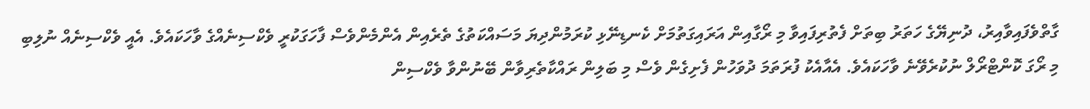ގާތްވެފައިވާއިރު، ދުނިޔޭގެ ހަތަރު ބިތަށް ފެތުރިފައިވާ މި ރޯގާއިން އަރައިގަތުމަށް ކެނޑިނޭޅި ކުރަމުންދިޔަ މަސައްކަތުގެ ތެރެއިން އެންމެންވެސް ފާހަގަކުރީ ވެކްސިނެއްގެ ވާހަކައެވެ. އެއީ ވެކްސިނެއް ނުލިބި މި ރޯގަ ކޮންޓްރޯލް ނުކުރެވޭނެ ވާހަކައެވެ. އެއާއެކު ފުރަތަމަ ދުވަހުން ފެށިގެން ވެސް މި ބަލިން ރައްކާތެރިވާން ބޭނުންވާ ވެކްސިން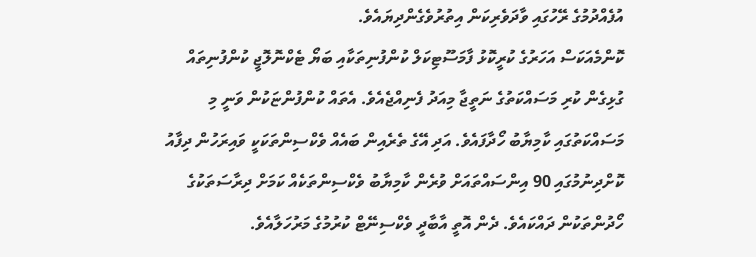އުފެއްދުމުގެ ރޭހުގައި ވާދަވެރިކަން އިތުރުވެގެންދިޔައެވެ.
ކޮންމެއަކަސް އަހަރުގެ ކުރީކޮޅު ފާމަސޫޓިކަލް ކުންފުނިތަކާއި ބަޔޯ ޓެކްނޮލޮޖީ ކުންފުނިތައް ގުޅިގެން ކުރި މަސައްކަތުގެ ނަތީޖާ މިއަދު ފެނިއްޖެއެވެ. އެތައް ކުންފުންޏަކުން ވަނީ މި މަސައްކަތުގައި ކާމިޔާބު ހޯދާފައެވެ. އަދި އޭގެ ތެރެއިން ބައެއް ވެކްސިންތަކަކީ ވައިރަހުން ދިފާއު ކޮށްދިނުމުގައި 90 އިންސައްތައަށް ވުރެން ކާމިޔާބު ވެކްސިންތަކެއް ކަމަށް ދިރާސަތަކުގެ ހޯދުންތަކުން ދައްކައެވެ. ދެން އޮތީ އާބާދީ ވެކްސިނޭޓް ކުރުމުގެ މަރުހަލާއެވެ.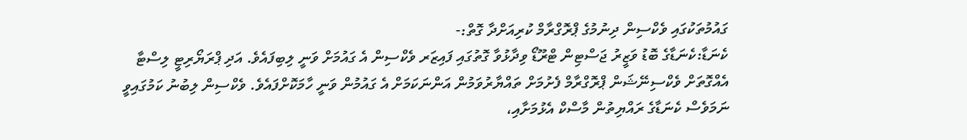ގައުމުތަކުގައި ވެކްސިން ދިނުމުގެ ޕްރޮގްރާމް ކުރިއަށްދާ ގޮތް:-
ކެނަޑާ:ކެނަޑާގެ ބޮޑު ވަޒީރު ޖަސްޓިން ޓްރޫޑޯ ވިދާޅުވާ ގޮތުގައި ފައިޒަރ ވެކްސިން އެ ގައުމަށް ވަނީ ލިބިފައެވެ. އަދި ޕްރަޔޯރިޓީ ލިސްޓާ އެއްގޮތަށް ވެކްސިނޭޝަން ޕްރޮގްރާމް ފެށުމަށް ތައްޔާރުވަމުން އަންނަކަމަށް އެ ގައުމުން ވަނީ ހާމަކޮށްފައެވެ. ވެކްސިން ލިބުނު ކަމުގައިވީ ނަމަވެސް ކެނަޑާގެ ރައްޔިތުން މާސްކް އެޅުމަށާއި،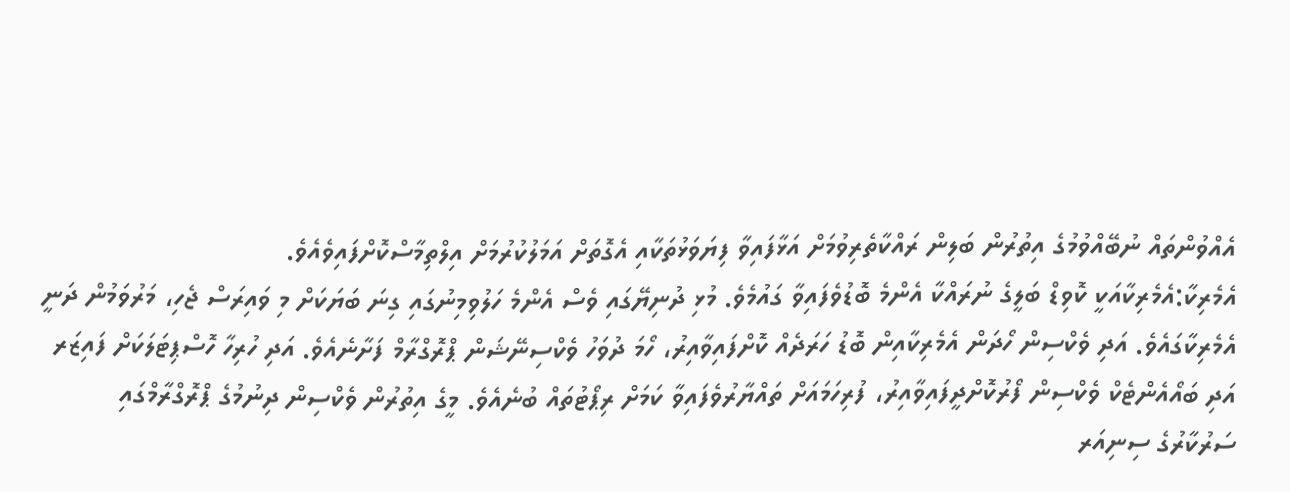އެއްވުންތައް ނުބޭއްވުމުގެ އިތުރުން ބަލިން ރައްކާތެރިވުމަށް އަޅާފައިވާ ފިޔަވަޅުތަކާއި އެގޮތަށް އަމަލުކުރުމަށް އިލްތިމާސްކޮށްފައިވެއެވެ.
އެމެރިކާ:އެމެރިކާއަކީ ކޮވިޑް ބަލީގެ ނުރައްކާ އެންމެ ބޮޑުވެފައިވާ ގައުމެވެ. މުޅި ދުނިޔޭގައި ވެސް އެންމެ ހަލުވިމިނުގައި ގިނަ ބަޔަކަށް މި ވައިރަސް ޖެހި، މަރުވަމުން ދަނީ އެމެރިކާގައެވެ. އަދި ވެކްސިން ހޯދަން އެމެރިކާއިން ބޮޑު ހަރަދެއް ކޮށްފައިވާއިރު، ހޯމަ ދުވަހު ވެކްސިނޭޝަން ޕްރޮގްރާމް ފަށާނެއެވެ. އަދި ހުރިހާ ހޮސްޕިޓަލަކަށް ފައިޒަރ އަދި ބައޯއެންޓެކް ވެކްސިން ފޯރުކޮށްދީފައިވާއިރު، ފުރިހަމައަށް ތައްޔާރުވެފައިވާ ކަމަށް ރިޕޯޓުތައް ބުނެއެވެ. މީގެ އިތުރުން ވެކްސިން ދިނުމުގެ ޕްރޮގްރާމްގައި ސަރުކާރުގެ ސިނިއަރ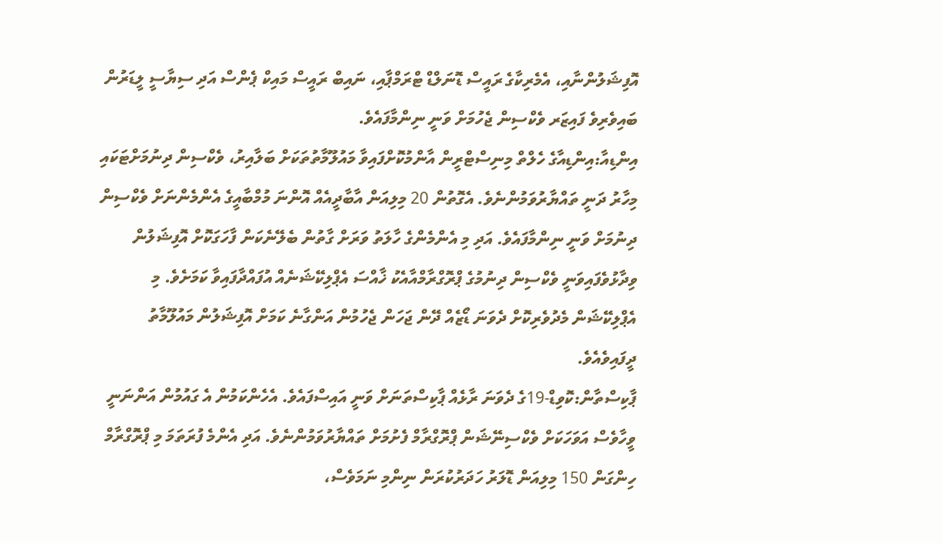އޮފިޝަލުންނާއި، އެމެރިކާގެ ރައީސް ޑޮނަލްޑް ޓްރަމްޕާއި، ނައިބް ރައީސް މައިކް ޕެންސް އަދި ސިޔާސީ ލީޑަރުން ބައިވެރިވެ ފައިޒަރ ވެކްސިން ޖެހުމަށް ވަނީ ނިންމާފައެވެ.
އިންޑިއާ:އިންޑިއާގެ ހެލްތް މިނިސްޓްރީން އާންމުކޮށްފައިވާ މައުލޫމާތުތަކަށް ބަލާއިރު، ވެކްސިން ދިނުމަށްޓަކައި މިހާރު ދަނީ ތައްޔާރުވަމުންނެވެ. އެގޮތުން 20 މިލިއަން އާބާދީއެއް އޮންނަ މުމްބާއީގެ އެންމެންނަށް ވެކްސިން ދިނުމަށް ވަނީ ނިންމާފައެވެ. އަދި މި އެންމެންގެ ހާލަތު ވަރަށް ގާތުން ބެލޭނެކަން ފާހަގަކޮށް އޮފިޝަލުން ވިދާޅުވެފައިވަނީ ވެކްސިން ދިނުމުގެ ޕްރޮގްރާމްއާއެކު ޚާއްސަ އެޕްލިކޭޝަނެއް އުފައްދާފައިވާ ކަމަށެވެ. މި އެޕްލިކޭޝަން މެދުވެރިކޮށް ދެވަނަ ޑޯޒެއް ދޭން ޖަހަން ޖެހުމުން އަންގާނެ ކަމަށް އޮފިޝަލުން މައުލޫމާތު ދީފައިވެއެވެ.
ޕާކިސްތާން:ކޮވިޑް-19ގެ ދެވަނަ ރާޅެއް ޕާކިސްތަނަށް ވަނީ އައިސްފައެވެ. އެހެންކަމުން އެ ގައުމުން އަންނަނީ ވީހާވެސް އަވަހަކަށް ވެކްސިނޭޝަން ޕްރޮގްރާމް ފެށުމަށް ތައްޔާރުވަމުންނެވެ. އަދި އެންމެ ފުރަތަމަ މި ޕްރޮގްރާމް ހިންގަން 150 މިލިއަން ޑޮލަރު ހަދަރުކުރަން ނިންމި ނަމަވެސް،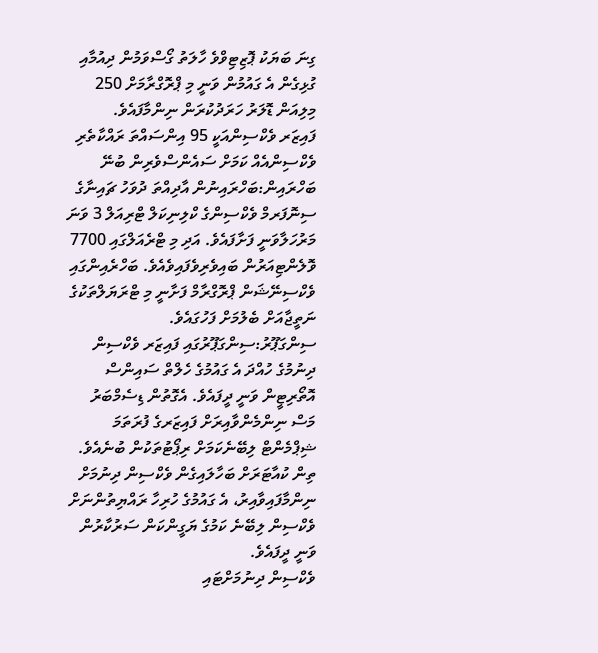ގިނަ ބަޔަކު ޕޮޒިޓިވްވެ ހާލަތު ގޯސްވަމުން ދިއުމާއި ގުޅިގެން އެ ގައުމުން ވަނީ މި ޕްރޮގްރާމަށް 250 މިލިއަން ޑޮލަރު ހަރަދުކުރަން ނިންމާފައެވެ.
ފައިޒަރ ވެކްސިންއަކީ 95 އިންސައްތަ ރައްކާތެރި ވެކްސިންއެއް ކަމަށް ސައެންސްވެރިން ބުނޭ
ބަހްރައިން:ބަހްރައިނުން އާދިއްތަ ދުވަހު ޗައިނާގެ ސިނޮފަރމް ވެކްސިންގެ ކްލިނިކަލް ޓްރިއަލް 3 ވަނަ މަރުހަލާވަނީ ފަށާފައެވެ. އަދި މި ޓްރެއަލްގައި 7700 ވޮލެންޓިއަރުން ބައިވެރިވެފައިވެއެވެ. ބަހްރެއިންގައި ވެކްސިނޭޝަން ޕްރޮގްރާމް ފަށާނީ މި ޓްރަޔަލްތަކުގެ ނަތީޖާއަށް ބެލުމަށް ފަހުގައެވެ.
ސިންގަޕޫރު:ސިންގަޕޫރުގައި ފައިޒަރ ވެކްސިން ދިނުމުގެ ހުއްދަ އެ ގައުމުގެ ހެލްތް ސައިންސް އޮތޯރިޓީން ވަނީ ދީފައެވެ. އެގޮތުން ޑިސެމްބަރު މަސް ނިންމެންވާއިރަށް ފައިޒަރގެ ފުރަތަމަ ޝިޕްމެންޓް ލިބޭނެކަމަށް ރިޕޯޓުތަކުން ބުނެއެވެ. ތިން ކުއާޓަރަށް ބަހާލައިގެން ވެކްސިން ދިނުމަށް ނިންމާފައިވާއިރު، އެ ގައުމުގެ ހުރިހާ ރައްޔިތުންނަށް ވެކްސިން ލިބޭނެ ކަމުގެ ޔަގީންކަން ސަރުކާރުން ވަނީ ދީފައެވެ.
ވެކްސިން ދިނުމަށްޓައި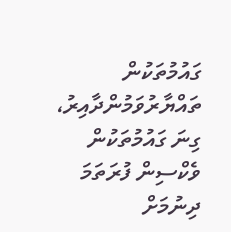ގައުމުތަކުން ތައްޔާރުވަމުންދާއިރު، ގިނަ ގައުމުތަކުން ވެކްސިން ފުރަތަމަ ދިނުމަށް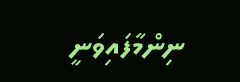ނިންމާފައިވަނީ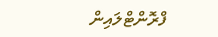ފްރޮންޓްލައިން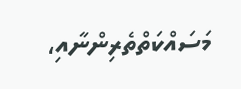މަސައްކަތްތެރިންނާއި،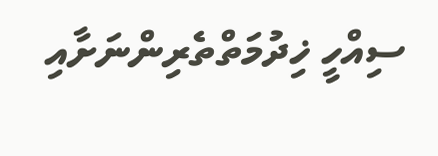ސިއްހީ ޚިދުމަތްތެރިންނަށާއި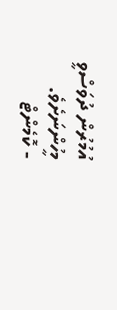އުމުރުން ދުވަސްވީ މީހުންނަށެވެ.
- ކޮމެންޓް